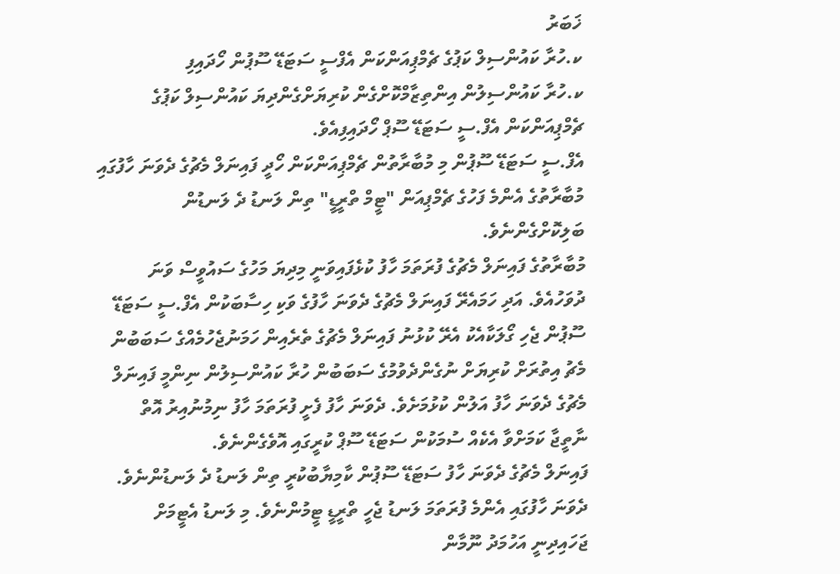ޚަބަރު
ކ.ހުރާ ކައުންސިލް ކަޕުގެ ޗެމްޕިއަންކަން އެފްސީ ސަޓަޑޭ ސޫޕުން ހޯދައިފި
ކ.ހުރާ ކައުންސިލުން އިންތިޒާމްކޮށްގެން ކުރިޔަށްގެންދިޔަ ކައުންސިލް ކަޕުގެ ޗެމްޕިއަންކަން އެފް.ސީ ސަޓަޑޭ ސޫޕް ހޯދައިފިއެވެ.
އެފް.ސީ ސަޓަޑޭ ސޫޕުން މި މުބާރާތުން ޗެމްޕިއަންކަން ހޯދީ ފައިނަލް މެޗުގެ ދެވަނަ ހާފުގައި މުބާރާތުގެ އެންމެ ފަހުގެ ޗެމްޕިއަން "ޓީމް ތްރީޑީ" ތިން ލަނޑު ދެ ލަނޑުން ބަލިކޮށްގެންނެވެ.
މުބާރާތުގެ ފައިނަލް މެޗުގެ ފުރަތަމަ ހާފު ކުޅެފައިވަނީ މިދިޔަ މަހުގެ ސައުވީސް ވަނަ ދުވަހުއެވެ. އަދި ހަމައެރޭ ފައިނަލް މެޗުގެ ދެވަނަ ހާފުގެ ވަކި ހިސާބަކުން އެފް.ސީ ސަޓަޑޭ ސޫޕުން ޖެހި ގޯލަކާއެކު އެރޭ ކުޅުނު ފައިނަލް މެޗުގެ ތެރެއިން ހަމަނުޖެހުމެއްގެ ސަބަބުން މެޗު އިތުރަށް ކުރިޔަށް ނުގެންދެވުމުގެ ސަބަބުން ހުރާ ކައުންސިލުން ނިންމީ ފައިނަލް މެޗުގެ ދެވަނަ ހާފު އަލުން ކުޅުމަށެވެ. ދެވަނަ ހާފު ފެށީ ފުރަތަމަ ހާފު ނިމުނުއިރު އޮތް ނާތީޖާ ކަމަށްވާ އެކެއް ސުމަކުން ސަޓަޑޭ ސޫޕް ކުރީގައި އޮވެގެންނެވެ.
ފައިނަލް މެޗުގެ ދެވަނަ ހާފު ސަޓަޑޭ ސޫޕުން ކާމިޔާބުކުރީ ތިން ލަނޑު ދެ ލަނޑުންނެވެ. ދެވަނަ ހާފުގައި އެންމެ ފުރަތަމަ ލަނޑު ޖެހީ ތްރީޑީ ޓީމުންނެވެ. މި ލަނޑު އެޓީމަށް ޖަހައިދިނީ އަހުމަދު ނޫމާން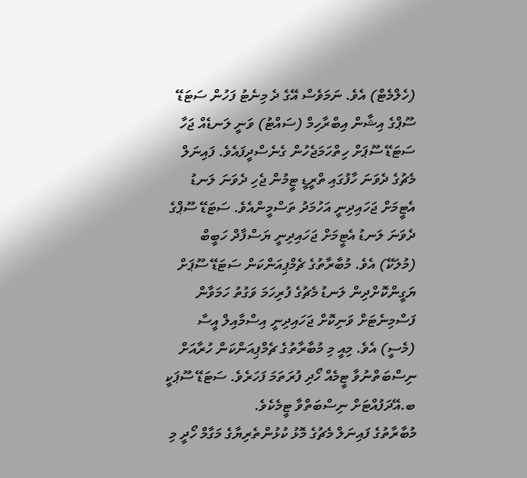(ހެލްމެޓް) އެވެ. ނަމަވެސް އޭގެ ދެ މިނެޓު ފަހުން ސަޓަޑޭ ސޫޕްގެ އިޝާން އިބްރާހިމް (ސައްޓު) ވަނީ ލަނޑެއް ޖަހާ ސަޓަޑޭ ސޫޕަށް ހިތްހަމަޖެހުން ގެނެސްދީފައެވެ. ފައިނަލް މެޗުގެ ދެވަނަ ހާފުގައި ތްރީޑީ ޓީމުން ޖެހި ދެވަނަ ލަނޑު އެޓީމަށް ޖަހައިދިނީ އަހުމަދު ތަސްމީންއެވެ. ސަޓަޑޭ ސޫޕްގެ ދެވަނަ ލަނޑު އެޓީމަށް ޖަހައިދިނީ ޔަސްފާދް ހަބީބް (މުލަކޭ) އެވެ. މުބާރާތުގެ ޗެމްޕިއަންކަން ސަޓަޑޭ ސޫޕަށް ޔަގީންކޮށްދިން ލަނޑު މެޗުގެ ފުރިހަމަ ވަގުތު ހަމަވާން ފަސްމިނެޓަށް ވަނިކޮށް ޖަހައިދިނީ އިސްމާއިލް އީސާ (މެސީ) އެވެ. މިއީ މި މުބާރާތުގެ ޗެމްޕިއަންކަން ހުރާއަށް ނިސްބަތްނުވާ ޓީމެއް ހޯދި ފުރަތަމަ ފަހަރެވެ. ސަޓަޑޭ ސޫޕަކީ ބ.އޭދަފުއްޓަށް ނިސްބަތްވާ ޓީމެކެވެ.
މުބާރާތުގެ ފައިނަލް މެޗުގެ މޮޅު ކުޅުންތެރިޔާގެ މަގާމް ހޯދީ މި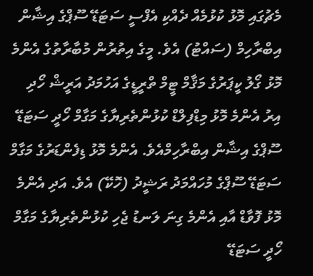މެޗުގައި މޮޅު ކުޅުމެއް ދެއްކި އެފްސީ ސަޓަޑޭ ސޫޕްގެ އިޝާން އިބްރާހިމް (ސައްޓު) އެވެ. މީގެ އިތުރުން މުބާރާތުގެ އެންމެ މޮޅު ގޯލު ކީޕަރުގެ މަޤާމް ޓީމް ތްރީޑީގެ އަހުމަދު އަރީޝް ހޯދި އިރު އެންމެ މޮޅު މިޑްފިލްޑް ކުޅުންތެރިޔާގެ މަގާމް ހޯދީ ސަޓަޑޭ ސޫޕްގެ އިޝާން އިބްރާހިމްއެވެ. އެންމެ މޮޅު ޑިފެންޑަރުގެ މަގާމް ސަޓަޑޭ ސޫޕްގެ މުހައްމަދު ރަޝީދު (ހޮކޭ) އެވެ. އަދި އެންމެ މޮޅު ފޮވާޑް އާއި އެންމެ ގިނަ ލަނޑު ޖެހި ކުޅުންތެރިޔާގެ މަގާމް ހޯދީ ސަޓަޑޭ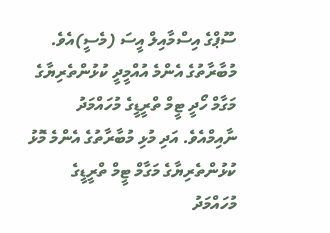ސޫޕްގެ އިސްމާއިލް އީސަ (މެސީ)އެވެ. މުބާރާތުގެ އެންމެ އުއްމީދީ ކުޅުންތެރިޔާގެ މަގާމް ހޯދީ ޓީމް ތްރީޑީގެ މުހައްމަދު ނާއިމްއެވެ. އަދި މުޅި މުބާރާތުގެ އެންމެ މޮޅު ކުޅުންތެރިޔާގެ މަގާމް ޓީމް ތްރީޑީގެ މުހައްމަދު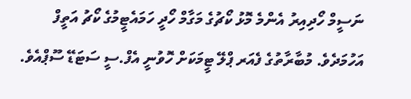ނަސީމް ހޯދިއިރު އެންމެ މޮޅު ކޯޗުގެ މަގާމް ހޯދީ ހަމައެޓީމުގެ ކޯޗު އަތީފް އަހުމަދެވެ. މުބާރާތުގެ ފެއަރ ޕްލޭ ޓީމަކަށް ހޮވުނީ އެފް.ސީ ސަޓަޑޭ ސޫޕްއެވެ.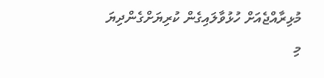މުޅިރާއްޖެއަށް ހުޅުވާލައިގެން ކުރިޔަށްގެންދިޔަ މި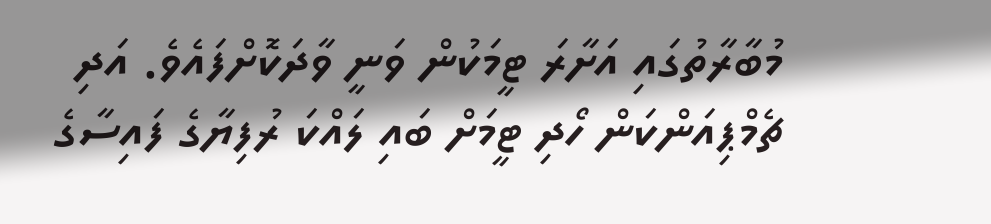މުބާރާތުގައި އަށާރަ ޓީމަކުން ވަނީ ވާދަކޮށްފައެވެ. އަދި ޗެމްޕިއަންކަން ހޯދި ޓީމަށް ބައި ލައްކަ ރުފިޔާގެ ފައިސާގެ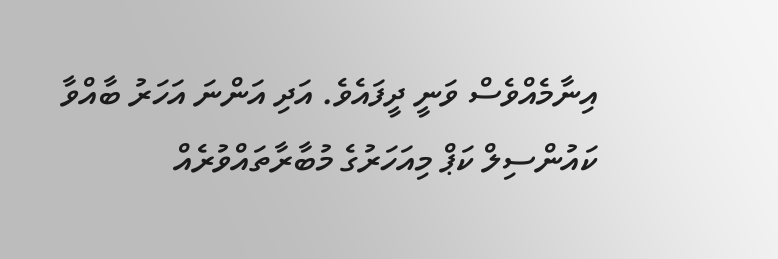އިނާމެއްވެސް ވަނީ ދީފައެވެ. އަދި އަންނަ އަހަރު ބާއްވާ ކައުންސިލް ކަޕް މިއަހަރުގެ މުބާރާތައްވުރެއް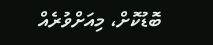ބޮޑުކޮށް، މިއަށްވުރެއް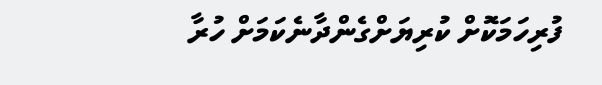ފުރިހަމަކޮށް ކުރިޔަށްގެންދާނެކަމަށް ހުރާ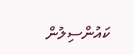ކައުންސިލުން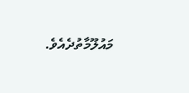މައުލޫމާތުދެއެވެ.